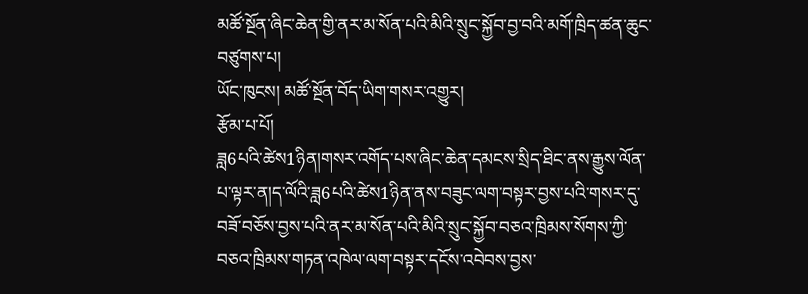མཚོ་སྔོན་ཞིང་ཆེན་གྱི་ནར་མ་སོན་པའི་མིའི་སྲུང་སྐྱོབ་བྱ་བའི་མགོ་ཁྲིད་ཚན་ཆུང་བཙུགས་པ།
ཡོང་ཁུངས། མཚོ་སྔོན་བོད་ཡིག་གསར་འགྱུར།
རྩོམ་པ་པོ།
ཟླ6པའི་ཚེས1ཉིན།གསར་འགོད་པས་ཞིང་ཆེན་དམངས་སྲིད་ཐིང་ནས་རྒྱུས་ལོན་པ་ལྟར་ན།ད་ལོའི་ཟླ6པའི་ཚེས1ཉིན་ནས་བཟུང་ལག་བསྟར་བྱས་པའི་གསར་དུ་བཟོ་བཅོས་བྱས་པའི་ནར་མ་སོན་པའི་མིའི་སྲུང་སྐྱོབ་བཅའ་ཁྲིམས་སོགས་ཀྱི་བཅའ་ཁྲིམས་གཏན་འཁེལ་ལག་བསྟར་དངོས་འབེབས་བྱས་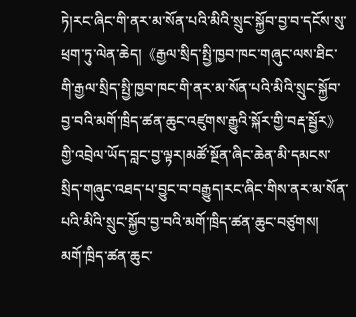ཏེ།རང་ཞིང་གི་ནར་མ་སོན་པའི་མིའི་སྲུང་སྐྱོབ་བྱ་བ་དངོས་སུ་ཕྲག་ཏུ་ལེན་ཆེད།《རྒྱལ་སྲིད་སྤྱི་ཁྱབ་ཁང་གཞུང་ལས་ཐིང་གི་རྒྱལ་སྲིད་སྤྱི་ཁྱབ་ཁང་གི་ནར་མ་སོན་པའི་མིའི་སྲུང་སྐྱོབ་བྱ་བའི་མགོ་ཁྲིད་ཚན་ཆུང་འཛུགས་རྒྱུའི་སྐོར་གྱི་བརྡ་སྦྱོར》གྱི་འབྲེལ་ཡོད་བླང་བྱ་ལྟར།མཚོ་སྔོན་ཞིང་ཆེན་མི་དམངས་སྲིད་གཞུང་འཐད་པ་བྱུང་བ་བརྒྱུད།རང་ཞིང་གིས་ནར་མ་སོན་པའི་མིའི་སྲུང་སྐྱོབ་བྱ་བའི་མགོ་ཁྲིད་ཚན་ཆུང་བཙུགས།
མགོ་ཁྲིད་ཚན་ཆུང་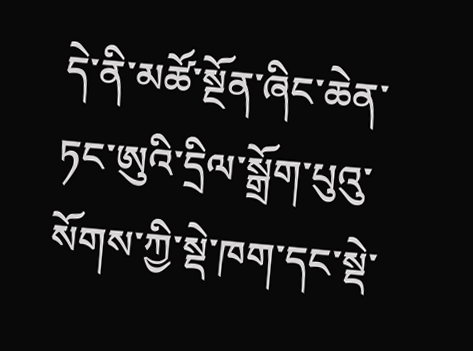དེ་ནི་མཚོ་སྔོན་ཞིང་ཆེན་ཏང་ཨུའི་དྲིལ་སྒྲོག་པུའུ་སོགས་ཀྱི་སྡེ་ཁག་དང་སྡེ་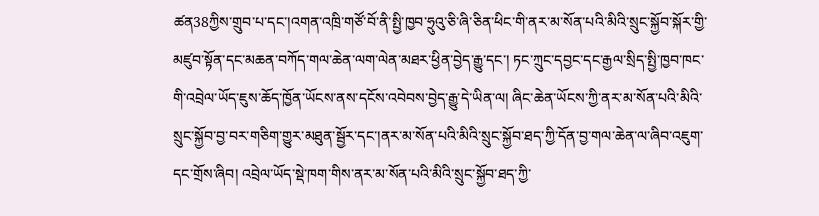ཚན38ཀྱིས་གྲུབ་པ་དང་།འགན་འཁྲི་གཙོ་བོ་ནི་སྤྱི་ཁྱབ་ཧྲུའུ་ཅི་ཞི་ཅིན་ཕིང་གི་ནར་མ་སོན་པའི་མིའི་སྲུང་སྐྱོབ་སྐོར་གྱི་མཛུབ་སྟོན་དང་མཆན་བཀོད་གལ་ཆེན་ལག་ལེན་མཐར་ཕྱིན་བྱེད་རྒྱུ་དང་། ཏང་ཀྲུང་དབྱང་དང་རྒྱལ་སྲིད་སྤྱི་ཁྱབ་ཁང་གི་འབྲེལ་ཡོད་ཇུས་ཆོད་ཁྱོན་ཡོངས་ནས་དངོས་འབེབས་བྱེད་རྒྱུ་དེ་ཡིན་ལ། ཞིང་ཆེན་ཡོངས་ཀྱི་ནར་མ་སོན་པའི་མིའི་སྲུང་སྐྱོབ་བྱ་བར་གཅིག་གྱུར་མཐུན་སྦྱོར་དང་།ནར་མ་སོན་པའི་མིའི་སྲུང་སྐྱོབ་ཐད་ཀྱི་དོན་བྱ་གལ་ཆེན་ལ་ཞིབ་འཇུག་དང་གྲོས་ཞིབ། འབྲེལ་ཡོད་སྡེ་ཁག་གིས་ནར་མ་སོན་པའི་མིའི་སྲུང་སྐྱོབ་ཐད་ཀྱི་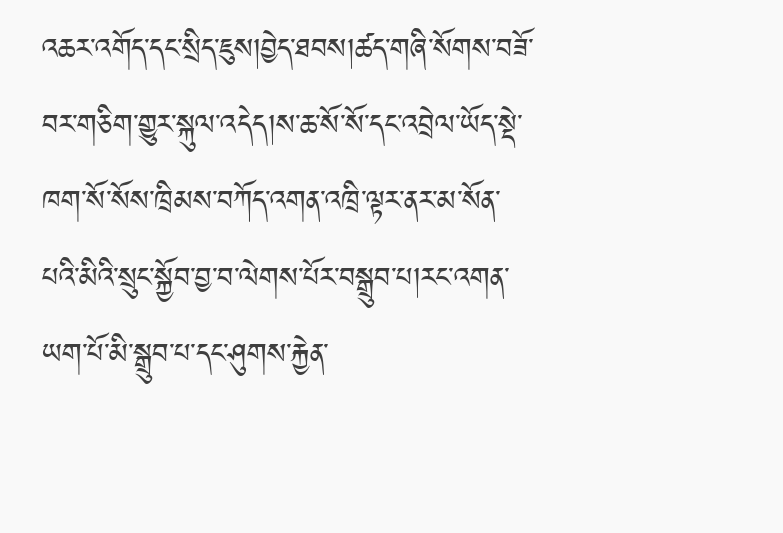འཆར་འགོད་དང་སྲིད་ཇུས།བྱེད་ཐབས།ཚད་གཞི་སོགས་བཟོ་བར་གཅིག་གྱུར་སྐུལ་འདེད།ས་ཆ་སོ་སོ་དང་འབྲེལ་ཡོད་སྡེ་ཁག་སོ་སོས་ཁྲིམས་བཀོད་འགན་འཁྲི་ལྟར་ནར་མ་སོན་པའི་མིའི་སྲུང་སྐྱོབ་བྱ་བ་ལེགས་པོར་བསྒྲུབ་པ།རང་འགན་ཡག་པོ་མི་སྒྲུབ་པ་དང་ཤུགས་རྐྱེན་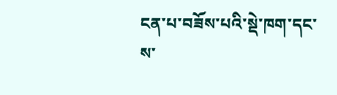ངན་པ་བཟོས་པའི་སྡེ་ཁག་དང་ས་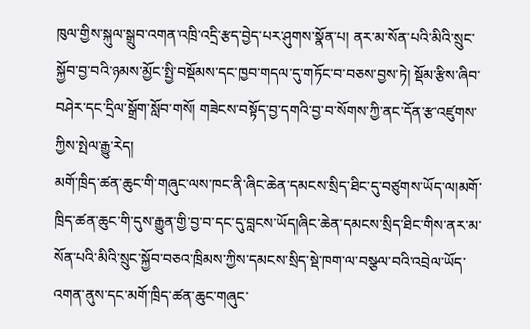ཁུལ་གྱིས་སྐུལ་སྒྲུབ་འགན་འཁྲི་འདྲི་རྩད་བྱེད་པར་ཤུགས་སྣོན་པ། ནར་མ་སོན་པའི་མིའི་སྲུང་སྐྱོབ་བྱ་བའི་ཉམས་མྱོང་སྤྱི་བསྡོམས་དང་ཁྱབ་གདལ་དུ་གཏོང་བ་བཅས་བྱས་ཏེ། སྡོམ་རྩིས་ཞིབ་བཤེར་དང་དྲིལ་སྒྲོག་སློབ་གསོ། གཟེངས་བསྟོད་བྱ་དགའི་བྱ་བ་སོགས་ཀྱི་ནང་དོན་རྩ་འཛུགས་ཀྱིས་སྤེལ་རྒྱུ་རེད།
མགོ་ཁྲིད་ཚན་ཆུང་གི་གཞུང་ལས་ཁང་ནི་ཞིང་ཆེན་དམངས་སྲིད་ཐིང་དུ་བཙུགས་ཡོད་ལ།མགོ་ཁྲིད་ཚན་ཆུང་གི་དུས་རྒྱུན་གྱི་བྱ་བ་དང་དུ་བླངས་ཡོད།ཞིང་ཆེན་དམངས་སྲིད་ཐིང་གིས་ནར་མ་སོན་པའི་མིའི་སྲུང་སྐྱོབ་བཅའ་ཁྲིམས་ཀྱིས་དམངས་སྲིད་སྡེ་ཁག་ལ་བསྩལ་བའི་འབྲེལ་ཡོད་འགན་ནུས་དང་མགོ་ཁྲིད་ཚན་ཆུང་གཞུང་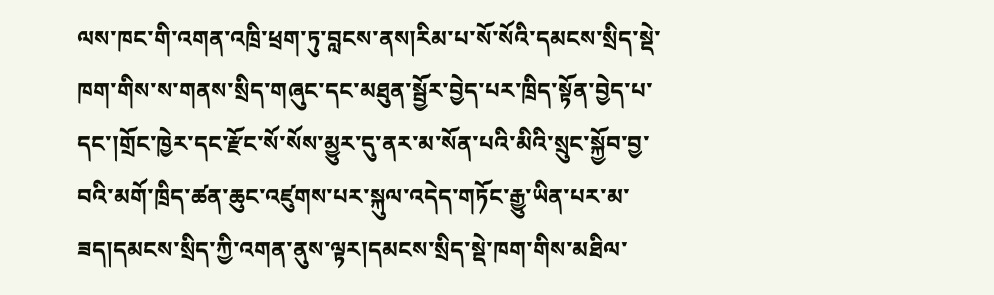ལས་ཁང་གི་འགན་འཁྲི་ཕྲག་ཏུ་བླངས་ནས།རིམ་པ་སོ་སོའི་དམངས་སྲིད་སྡེ་ཁག་གིས་ས་གནས་སྲིད་གཞུང་དང་མཐུན་སྦྱོར་བྱེད་པར་ཁྲིད་སྟོན་བྱེད་པ་དང་།གྲོང་ཁྱེར་དང་རྫོང་སོ་སོས་མྱུར་དུ་ནར་མ་སོན་པའི་མིའི་སྲུང་སྐྱོབ་བྱ་བའི་མགོ་ཁྲིད་ཚན་ཆུང་འཛུགས་པར་སྐུལ་འདེད་གཏོང་རྒྱུ་ཡིན་པར་མ་ཟད།དམངས་སྲིད་ཀྱི་འགན་ནུས་ལྟར།དམངས་སྲིད་སྡེ་ཁག་གིས་མཐིལ་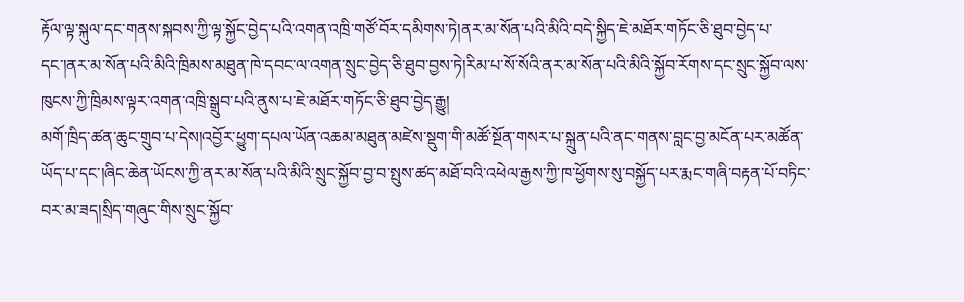རྟོལ་ལྟ་སྐུལ་དང་གནས་སྐབས་ཀྱི་ལྟ་སྐྱོང་བྱེད་པའི་འགན་འཁྲི་གཙོ་བོར་དམིགས་ཏེ།ནར་མ་སོན་པའི་མིའི་བདེ་སྐྱིད་ཇེ་མཐོར་གཏོང་ཅི་ཐུབ་བྱེད་པ་དང་།ནར་མ་སོན་པའི་མིའི་ཁྲིམས་མཐུན་ཁེ་དབང་ལ་འགན་སྲུང་བྱེད་ཅི་ཐུབ་བྱས་ཏེ།རིམ་པ་སོ་སོའི་ནར་མ་སོན་པའི་མིའི་སྐྱོབ་རོགས་དང་སྲུང་སྐྱོབ་ལས་ཁུངས་ཀྱི་ཁྲིམས་ལྟར་འགན་འཁྲི་སྒྲུབ་པའི་ནུས་པ་ཇེ་མཐོར་གཏོང་ཅི་ཐུབ་བྱེད་རྒྱུ།
མགོ་ཁྲིད་ཚན་ཆུང་གྲུབ་པ་དེས།འབྱོར་ཕྱུག་དཔལ་ཡོན་འཆམ་མཐུན་མཛེས་སྡུག་གི་མཚོ་སྔོན་གསར་པ་སྐྲུན་པའི་ནང་གནས་བླང་བྱ་མངོན་པར་མཚོན་ཡོད་པ་དང་།ཞིང་ཆེན་ཡོངས་ཀྱི་ནར་མ་སོན་པའི་མིའི་སྲུང་སྐྱོབ་བྱ་བ་སྤུས་ཚད་མཐོ་བའི་འཕེལ་རྒྱས་ཀྱི་ཁ་ཕྱོགས་སུ་བསྐྱོད་པར་རྨང་གཞི་བརྟན་པོ་བཏིང་བར་མ་ཟད།སྲིད་གཞུང་གིས་སྲུང་སྐྱོབ་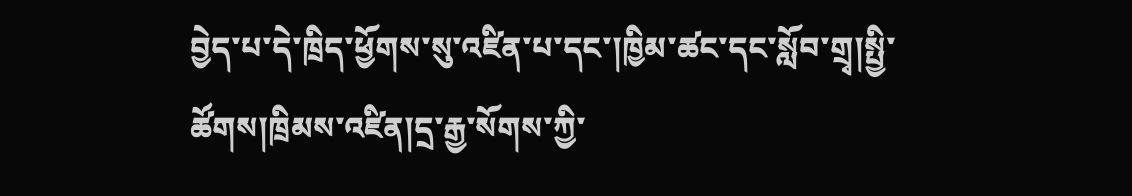བྱེད་པ་དེ་ཁྲིད་ཕྱོགས་སུ་འཛིན་པ་དང་།ཁྱིམ་ཚང་དང་སློབ་གྲྭ།སྤྱི་ཚོགས།ཁྲིམས་འཛིན།དྲ་རྒྱ་སོགས་ཀྱི་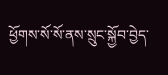ཕྱོགས་སོ་སོ་ནས་སྲུང་སྐྱོབ་བྱེད་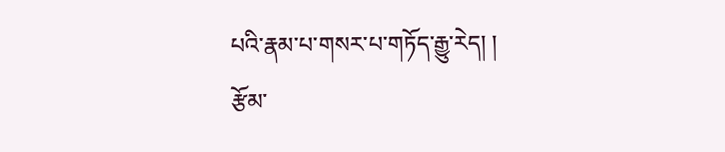པའི་རྣམ་པ་གསར་པ་གཏོད་རྒྱུ་རེད། །
རྩོམ་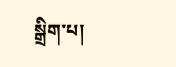སྒྲིག་པ།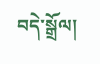བདེ་སྒྲོལ།